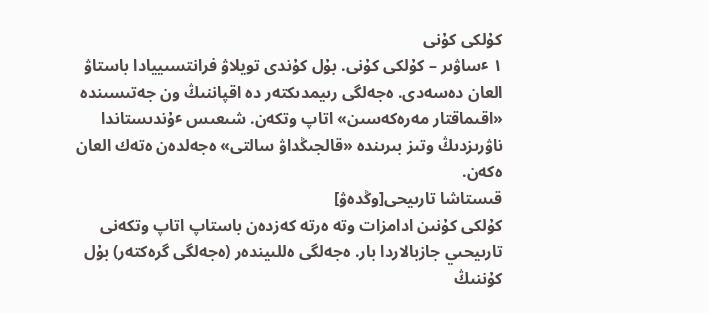كۇلكى كۇنى
۱ ٴساۋىر – كۇلكى كۇنى. بۇل كۇندى تويلاۋ فرانتسىييادا باستاۋ العان دەسەدى. ەجەلگى رىيمدىكتەر دە اقپاننىڭ ون جەتىسىندە «اقىماقتار مەرەكەسىن» اتاپ وتكەن. شىعىس ٴۇندىستاندا ناۋرىزدىڭ وتىز بىرىندە «قالجىڭداۋ سالتى» ەجەلدەن ەتەك العان ەكەن.
قىستاشا تارىيحى[وڭدەۋ]
كۇلكى كۇنىن ادامزات وتە ەرتە كەزدەن باستاپ اتاپ وتكەنى تارىيحىي جازبالاردا بار. ەجەلگى ەللىيندەر (ەجەلگى گرەكتەر) بۇل كۇننىڭ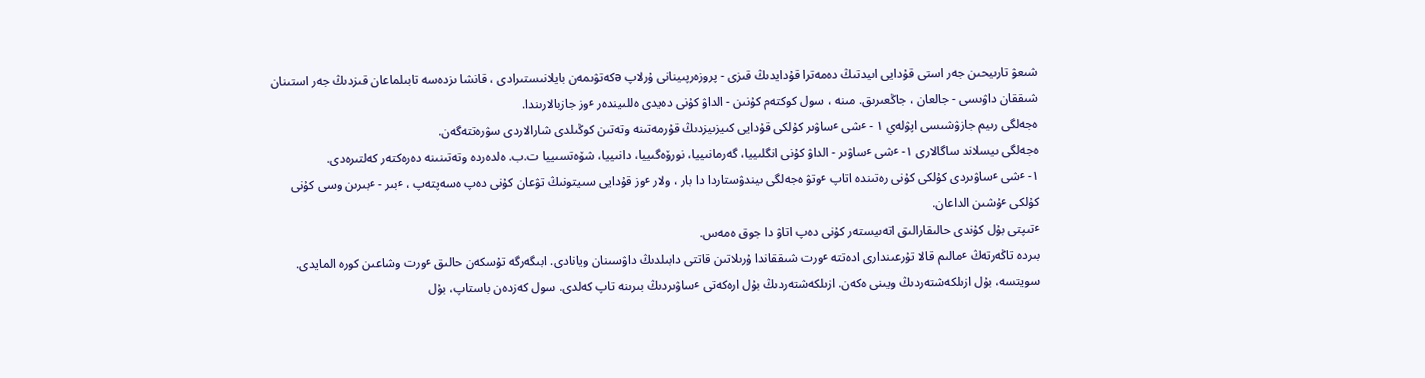شىعۋ تارىيحىن جەر استى قۇدايى اىيدتىڭ دەمەترا قۇدايدىڭ قىزى - پروزەرپىينانى ۇرلاپ əكەتۋىمەن بايلانىستىرادى ، قانشا ىزدەسە تابىلماعان قىزدىڭ جەر استىنان شىققان داۋىسى - جالعان ، جاڭعىرىق. مىنە ، سول كوكتەم كۇنىن - الداۋ كۇنى دەيدى ەللىيندەر ٴوز جازبالارىندا.
ەجەلگى رىيم جازۋشىسى اپۋلەي ۱ - ٴشى ٴساۋىر كۇلكى قۇدايى كىيزىيزدىڭ قۇرمەتىنە وتەتىن كوڭىلدى شارالاردى سۋرەتتەگەن.
ەجەلگى ىيسلاند ساگالارى ۱- ٴشى ٴساۋىر - الداۋ كۇنى انگلىييا، گەرمانىييا، نورۆەگىييا، دانىييا، شۆەتسىييا ت.ب. ەلدەردە وتەتىنىنە دەرەكتەر كەلتىرەدى.
۱- ٴشى ٴساۋىردى كۇلكى كۇنى رەتىندە اتاپ ٴوتۋ ەجەلگى ىيندۋستاردا دا بار ، ولار ٴوز قۇدايى سىيتونىڭ تۋعان كۇنى دەپ ەسەپتەپ ، ٴبىر - ٴبىرىن وسى كۇنى كۇلكى ٴۇشىن الداعان.
ٴتىپتى بۇل كۇندى حالىقارالىق اتەىيستەر كۇنى دەپ اتاۋ دا جوق ەمەس.
بىردە تاڭەرتەڭ ٴمالىم قالا تۇرعىندارى ادەتتە ٴورت شىققاندا ۇرىلاتىن قاتتى دابىلدىڭ داۋسىنان ويانادى. ابىگەرگە تۇسكەن حالىق ٴورت وشاعىن كورە المايدى. سويتسە، بۇل ازىلكەشتەردىڭ ويىنى ەكەن. ازىلكەشتەردىڭ بۇل ارەكەتى ٴساۋىردىڭ بىرىنە تاپ كەلدى. سول كەزدەن باستاپ، بۇل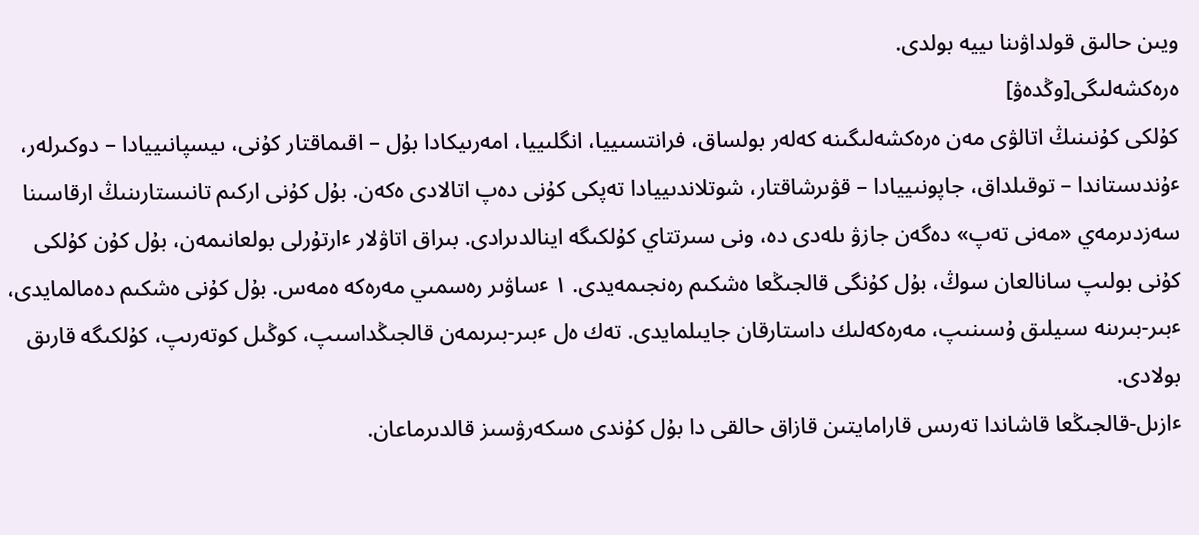ويىن حالىق قولداۋىنا ىييە بولدى.
ەرەكشەلىگى[وڭدەۋ]
كۇلكى كۇنىنىڭ اتالۋى مەن ەرەكشەلىگىنە كەلەر بولساق، فرانتسىييا، انگلىييا، امەرىيكادا بۇل – اقىماقتار كۇنى، ىيسپانىييادا – دوكىرلەر، ٴۇندىستاندا – توقىلداق، جاپونىييادا – قۋىرشاقتار، شوتلاندىييادا تەپكى كۇنى دەپ اتالادى ەكەن. بۇل كۇنى اركىم تانىستارىنىڭ ارقاسىنا سەزدىرمەي «مەنى تەپ» دەگەن جازۋ ىلەدى دە، ونى سىرتتاي كۇلكىگە اينالدىرادى. بىراق اتاۋلار ٴارتۇرلى بولعانىمەن، بۇل كۇن كۇلكى كۇنى بولىپ سانالعان سوڭ، بۇل كۇنگى قالجىڭعا ەشكىم رەنجىمەيدى. ۱ ٴساۋىر رەسمىي مەرەكە ەمەس. بۇل كۇنى ەشكىم دەمالمايدى، ٴبىر-بىرىنە سىيلىق ۇسىنىپ، مەرەكەلىك داستارقان جايىلمايدى. تەك ەل ٴبىر-بىرىمەن قالجىڭداسىپ، كوڭىل كوتەرىپ، كۇلكىگە قارىق بولادى.
ٴازىل-قالجىڭعا قاشاندا تەرىس قارامايتىن قازاق حالقى دا بۇل كۇندى ەسكەرۋسىز قالدىرماعان.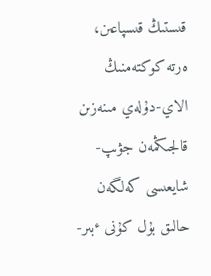قىستىڭ قىسپاعىن، ەرتە كوكتەمنىڭ الاي-دۇلەي مىنەزىن قالجىڭمەن جۋىپ-شايعىسى كەلگەن حالىق بۇل كۇنى ٴبىر-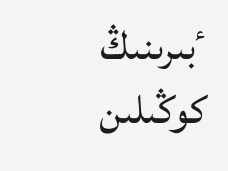ٴبىرىنىڭ كوڭىلىن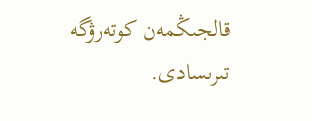قالجىڭمەن كوتەرۋگە تىرىسادى.